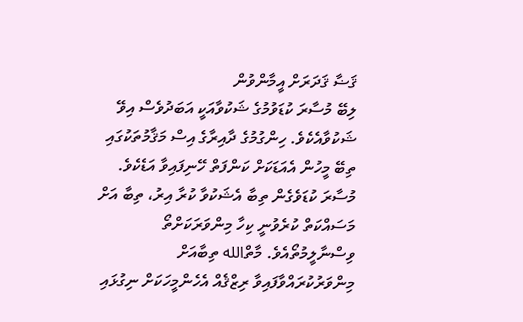ޤަޟާ ޤަދަރަށް އީމާންވުން
ލިބޭ މުސާރަ ކުޑަވުމުގެ ޝަކުވާއަކީ އަބަދުވެސް އިވޭ ޝަކުވާއެކެވެ. ހިންގުމުގެ ދާއިރާގެ އިސް މަޤާމުތަކުގައި ތިބޭ މީހުން އެއަޑަކަށް ކަންފަތް ހޭނިފައިވާ އަޑެކެވެ. މުސާރަ ކުޑަވެގެން ތިބާ އެޝަކުވާ ކުރާ އިރު، ތިބާ އަށް މަސައްކަތް ކުރެވުނީ ކިހާ މިންވަރަކަށްތޯ ވިސްނާލީމުތޯއެވެ. މާތްالله ތިބާއަށް މިންވަރުކުރައްވާފައިވާ ރިޒްޤެއް އެހެންމީހަކަށް ނިގުޅައި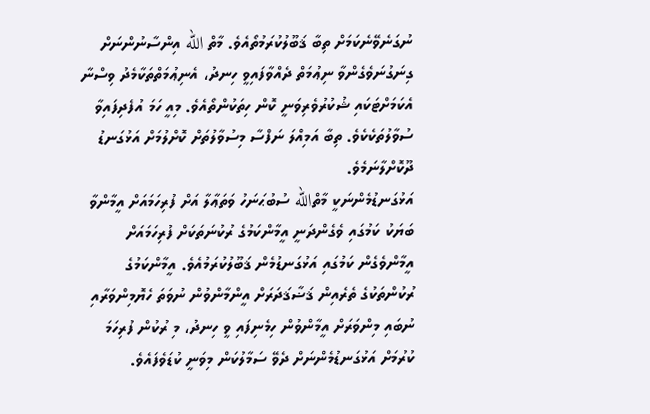ނުގަނެވޭނެކަމަށް ތިބާ ޤަބޫލުކުރަމުތޯއެވެ. މާތް الله އިންސާނުންނަށް ގިނަގުނަވެގެންވާ ނިޢުމަތް ދެއްވާފައިވީ ހިނދު، އެނިޢުމަތްތަކާމެދު ވިސްނާ އެކަމަށްޓަކައި ޝުކުރުވެރިވަނީ ކޮން ހިތަކުންތޯއެވެ. މިއީ ހަމަ އުފެދިފައިވާ ސުވާލުތަކެކެވެ. ތިބާ އަމިއްލަ ނަފްސާ މިސުވާލުތަށް ކޮށްލުމަށް އަޅުގަނޑު ދޫކޮށްލާނަމެވެ.
އަޅުގަނޑުމެންނަކީ މާތްالله ސުބުޙަނަހު ވަތަޢާލާ އަށް ފުރިހަމައަށް އީމާންވާ ބަޔަކު ކަމުގައި ވެގެންދަނީ އީމާންކަމުގެ ރުކުނަތަކަށް ފުރިހަމައަށް އީމާންވެގެން ކަމުގައި އަޅުގަނޑުމެން ޤަބޫލުކުރަމުއެވެ. އީމާންކަމުގެ ރުކުންތަކުގެ ތެރެއިން ޤަޟާޤަދަރަށް އީންމާންވުން ނުވަތަ ހެޔޮމިންވަރާއި ނުބައި މިންވަރަށް އީމާންވުން ހިމެނިފައި ވީ ހިނދު، މި ރުކުން ފުރިހަމަ ކުރުމަށް އަޅުގަނޑުމެންނަށް ދެވޭ ސަމާލުކަން މިވަނީ ކުޑަވެފައެވެ.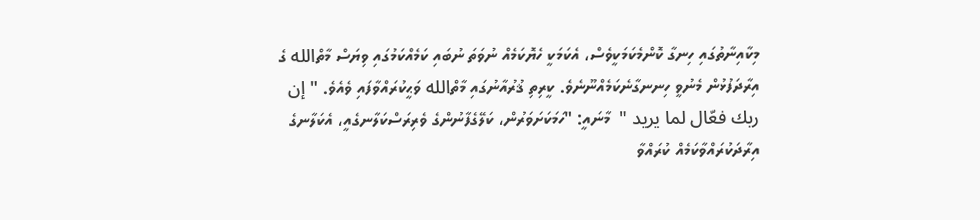މިކާއިނާތުގައި ހިނގާ ކޮންމެކަމަކީވެސް، އެކަމަކީ ހެޔޮކަމެއް ނުވަތަ ނުބައި ކަމެއްކަމުގައި ވިޔަސް މާތްالله ގެ އިރާދަފުޅުން މެނުވީ ހިނނގާނެކަމެއްނޫނެވެ. ކީރިތި ޤުރުއާނުގައި މާތްالله ވަޙީކުރައްވާފައި ވެއެވެ. " إن ربك فعّال لما يريد "  މާނައީ: "ހަމަކަށަވަރުން، ކަލޭގެފާނުންގެ ވެރިރަސްކަލާނގެއީ، އެކަލާނގެ އިރާދަކުރައްވާކަމެއް ކުރައްވާ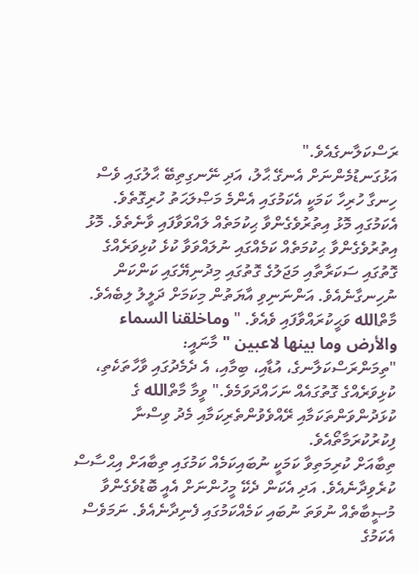ރަސްކަލާނގެއެވެ."
އަޅުގަނޑުމެންނަށް އެނގޭ ޙާލު، އަދި ނޭނގިތިބޭ ޙާލުގައި ވެސް ހިނގާ ހުރިހާ ކަމަކީ އެކަމުގައި އެންމެ މަޞްލަޙަތު ހުރިގޮތެވެ. އެކަމުގައި މޮޅު އިތުރުވެގެންވާ ޙިކުމަތެއް ލައްވަވާފައި ވާނެތެވެ. މޮޅު އިތުރުވެގެންވާ ޙިކުމަތެއް ކަމެއްގައި ނުލައްވަވާ ކުޅެ ކުޅިވަރެއްގެ ގޮތުގައި ސަކަރާތާއި މަޖަލުގެ ގޮތުގައި މިދުނިޔޭގައި ކަންކަން ނުހިނގާނެއެވެ. އަންނަނިވި އާޔަތުން މިކަމަށް ދަލީލު ލިބެއެވެ. މާތްالله ވަޙީކުރައްވާފައި ވެއެވެ. " وماخلقنا السماء والأرض وما بينها لاعبين " މާނައީ: "ތިމަންރަސްކަލާނގެ، އުޑާއި، ބިމާއި، އެ ދެމެދުގައި ވާހާތަކެތި، ކުޅިވަރެއްގެ ގޮތުގައެއް ނަހައްދަވަމެވެ." ވީމާ މާތްالله ގެ ކުޅަދުންވަންތަކަމާއި ރޭއްވެވުންތެރިކަމާއި މެދު ވިސްނާ ފިކުރުކުރަމާތޯއެވެ.
ތިބާއަށް ކުރިމަތިވާ ކަމަކީ ނުބައިކަމެއް ކަމުގައި ތިބާއަށް އިޙްސާސް ކުރެވިދާނެއެވެ. އަދި އެކަން ދެކޭ މީހުންނަށް އެއީ ބޮޑުވެގެންވާ މުޞީބާތެއް ނުވަތަ ނުބައި ކަމެއްކަމުގައި ފެނިދާނެއެވެ. ނަމަވެސް އެކަމުގެ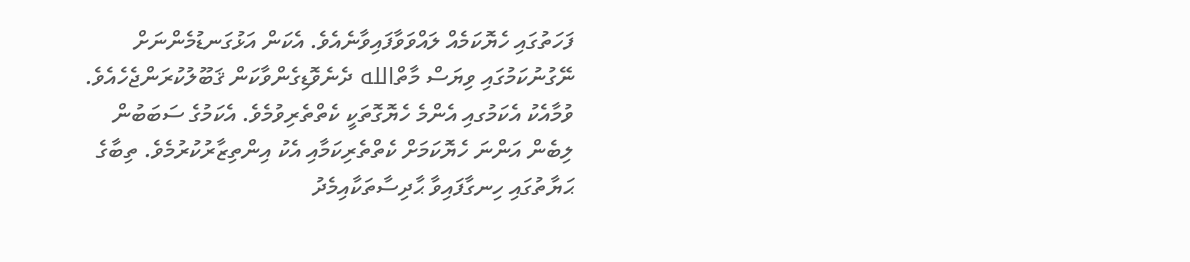ފަހަތުގައި ހެޔޮކަމެއް ލައްވަވާފައިވާނެއެވެ. އެކަން އަޅުގަނޑުމެންނަށް ނޭގުނުކަމުގައި ވިޔަސް މާތްالله ދެނެވޮޑިގެންވާކަން ޤަބޫލުކުރަންޖެހެއެވެ. ވުމާއެކު އެކަމުގއި އެންމެ ހެޔޮގޮތަކީ ކެތްތެރިވުމެވެ. އެކަމުގެ ސަބަބުން ލިބެން އަންނަ ހެޔޮކަމަށް ކެތްތެރިކަމާއި އެކު އިންތިޒާރުކުރުމެވެ. ތިބާގެ ޙަޔާތުގައި ހިނގާފައިވާ ޙާދިސާތަކާއިމެދު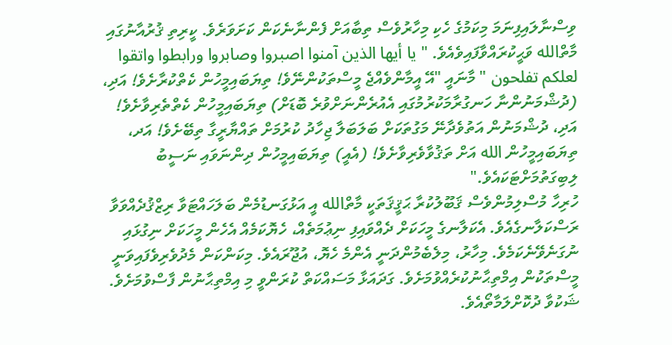ވިސްނާލައިފިނަމަ މިކަމުގެ ހެކި މިހާރުވެސް ތިބާއަށް ފެންނާނެކަން ކަށަވަރެވެ. ކީރިތި ޤުރުއާނުގައި މާތްالله ވަޙީކުރައްވާފައިވެއެވެ. " يا أيها الذين آمنوا اصبروا وصابروا ورابطوا واتقوا لعلكم تفلحون " މާނައީ "އޭ އީމާންވެއްޖެ މީސްތަކުންނޭވެ! ތިޔަބައިމީހުން ކެތްކުރާށެވެ! އަދި، (ދުޝްމަނުންނާ ހަނގުރާމަކުރުމުގައި އެއުރެންނަށްވުރެ ބޮޑަށް) ތިޔަބައިމީހުން ކެތްތެރިވާށެވެ! އަދި، ދުޝްމަނުން އަތުވެދާނޭ މަގުތަކަށް ބަލަބަލާ ޖިހާދު ކުރުމަށް ތައްޔާރީގާ ތިބޭށެވެ! އަދ، ތިޔަބައިމީހުން الله އަށް ތަޤުވާވެރިވާށެވެ! (އެއީ) ތިޔަބައިމީހުން ދިންނަވައި ނަސީބު ލިބިގަތުމަށްޓަކައެވެ."
ހުރިހާ މުސްލިމުންވެސް ޤަބޫލުކުރާ ޙަޤީޤަތަކީ މާތްالله އީ އަޅުގަނޑުމެން ބަލަހައްޓަވާ ރިޒްޤުދެއްވަވާ ރަސްކަލާނގެއެވެ. އެކަލާނގެ މީހަކަށް ދެއްވައިފި ނިޢުމަތެއް، ހެޔޮކަމެއް އެހެން މީހަކަށް ނިގުޅައި ނުގަނެވޭނެކަމެވެ. މިހާރު، މިލެބެމުންދަނީ އެންމެ ހެޔޮ، އުޖޫރައެވެ. މިކަންކަން މެދުވެރިވެފައިވަނީ މީސްތަކުން އިމްތިޙާނުކުރެއްވުމަށެވެ. ގަދައަޅާ މަސައްކަތް ކުރަންވީ މި އިމްތިޙާނުން ފާސްވުމަށެވެ. ޝަކުވާ ދުކޮށްލަމާތޯއެވެ.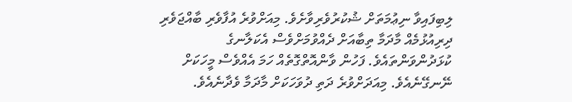ލިބިފައިވާ ނިޢުމަތަށް ޝުކުރުވެރިވާށެވެ. މިއަށްވުރެ އުފާވެރި ބާއްޖަވެރި ދިރިއުޅުމެއް މާދަމާ ތިބާއަށް ދެއްވުމަށްވެސް އެކަލާނގެ ކުޅަދުންވަންތައެވެ. ފަހުން ވާންއޮތްގޮތެއް ހަމަ އެއްވެސް މީހަކަށް ނޭނގޭނެއެވެ. މިއަދަށްވުރެ ދަތި ދުވަހަކަށް މާދަމާ ވެދާނެއެވެ.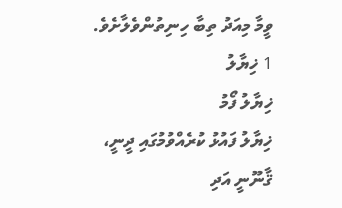ވީމާ މިއަދު ތިބާ ހިނިތުންވެލާށެވެ.
1 ޚިޔާލު
ޚިޔާލު ފޯމު
ޚިޔާލު ފައުޅު ކުރެއްވުމުގައި ދީނީ، ޤާނޫނީ އަދި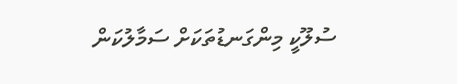ސުލޫކީ މިންގަނޑުތަކަށް ސަމާލުކަން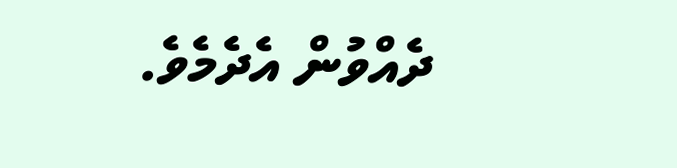ދެއްވުން އެދެމެވެ.